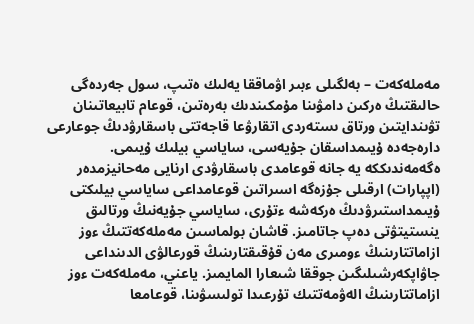مەملەكەت – بەلگىلى ءبىر اۋماققا يەلىك ەتىپ، سول جەردەگى حالىقتىڭ ەركىن دامۋىنا مۇمكىندىك بەرەتىن، قوعام تابيعاتىنان تۋىندايتىن ورتاق ىستەردى اتقارۋعا قاجەتتى باسقارۋدىڭ جوعارعى دارەجەدە ۇيىمداسقان جۇيەسى، ساياسي بيلىك ۇيىمى. ەگەمەندىككە يە جانە قوعامدى باسقارۋدى ارنايى مەحانيزمدەر (اپپارات) ارقىلى جۇزەگە اسىراتىن قوعامداعى ساياسي بيلىكتى ۇيىمداستىرۋدىڭ ەركەشە ءتۇرى، ساياسي جۇيەنىڭ ورتالىق ينستيتۋتى دەپ جاتامىز. قاشان بولماسىن مەملەكەتتىڭ ءوز ازاماتتارىنىڭ ءومىرى مەن قۇقىقتارىنىڭ قورعالۋى الدىنداعى جاۋاپكەرشىلىگىن جوققا شىعارا المايمىز. ياعني، مەملەكەت ءوز ازاماتتارىنىڭ الەۋمەتتىك تۇرعىدا تولىسۋىنا، قوعامعا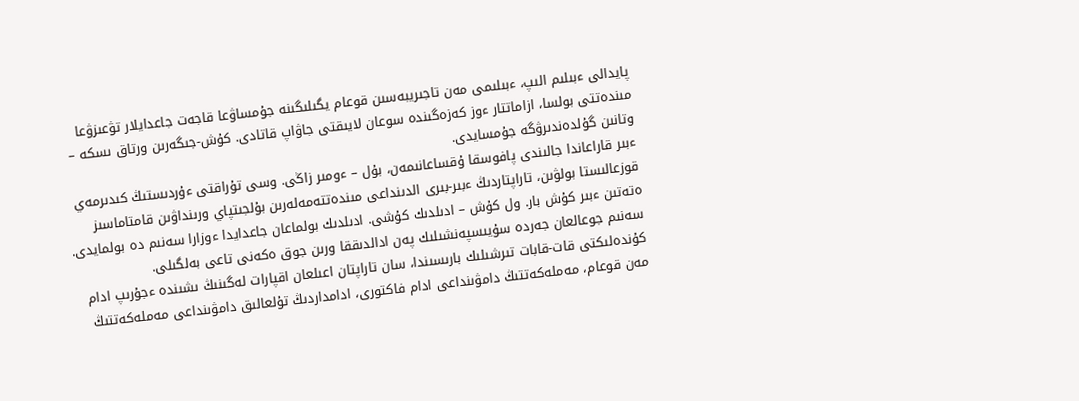پايدالى ءبىلىم الىپ، ءبىلىمى مەن تاجىريبەسىن قوعام يگىلىگىنە جۇمساۋعا قاجەت جاعدايلار تۋعىزۋعا مىندەتتى بولسا، ازاماتتار ءوز كەزەگىندە سوعان لايىقتى جاۋاپ قاتادى. كۇش-جىگەرىن ورتاق ىسكە – وتانىن گۇلدەندىرۋگە جۇمسايدى.
ءبىر قاراعاندا جالىندى پافوسقا ۇقساعانىمەن، بۇل – ءومىر زاڭى. وسى تۇراقتى ءۇردىستىڭ كىدىرمەي قوزعالىستا بولۋىن، تاراپتاردىڭ ءبىر-بىرى الدىنداعى مىندەتتەمەلەرىن بۇلجىتپاي ورىنداۋىن قامتاماسىز ەتەتىن ءبىر كۇش بار. ول كۇش – ادىلدىك كۇشى. ادىلدىك بولماعان جاعدايدا ءوزارا سەنىم دە بولمايدى. سەنىم جوعالعان جەردە سۇيىسپەنشىلىك پەن ادالدىققا ورىن جوق ەكەنى تاعى بەلگىلى.
كۇندەلىكتى قات-قابات تىرشىلىك بارىسىندا، سان تاراپتان اعىلعان اقپارات لەگىنىڭ ىشىندە ءجۇرىپ ادام مەن قوعام، مەملەكەتتىڭ دامۋىنداعى ادام فاكتورى، ادامداردىڭ تۇلعالىق دامۋىنداعى مەملەكەتتىڭ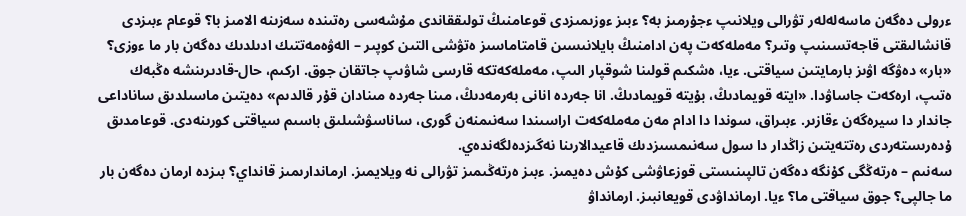ءرولى دەگەن ماسەلەلەر تۋرالى ويلانىپ ءجۇرمىز بە؟ ءبىز ءوزىمىزدى قوعامنىڭ تولىققاندى مۇشەسى رەتىندە سەزىنە الامىز با؟ قوعام ءبىزدى قانشالىقتى قاجەتسىنىپ وتىر؟ مەملەكەت پەن ادامنىڭ بايلانىسىن قامتاماسىز ەتۋشى التىن كوپىر – الەۋەمەتتىك ادىلدىك دەگەن بار ما ءوزى؟ «بار» دەۋگە اۋىز بارمايتىن سياقتى. ءيا، ەشكىم قولىنا شوقپار الىپ، مەملەكەتكە قارسى شاۋىپ جاتقان جوق. اركىم، حال-قادىرىنشە ەڭبەك ەتىپ، ارەكەت جاساۋدا. «ايتە قويمادىڭ، بۇيتە قويمادىڭ. انا جەردە انانى بەرمەدىڭ، مىنا جەردە مىنادان قۇر قالدىم» دەيتىن ماسىلدىق ساناداعى جاندار دا سيرەگەن ءقازىر. ءبىراق، سوندا دا ادام مەن مەملەكەت اراسىندا سەنىمنەن گورى، ساناسۋشىلىق باسىم سياقتى كورىنەدى. قوعامدىق ۇدەرىستەردى رەتتەيتىن زاڭدار دا سول سەنىمسىزدىك قاعيدالارىنا نەگىزدەلگەندەي.
سەنىم – ەرتەڭگى كۇنگە دەگەن تالپىنىستى قوزعاۋشى كۇش دەيمىز. ءبىز ەرتەڭىمىز تۋرالى نە ويلايمىز. ارماندارىمىز قانداي؟ بىزدە ارمان دەگەن بار ما جالپى؟ جوق سياقتى ما؟ ءيا. ارمانداۋدى قويعانبىز. ارمانداۋ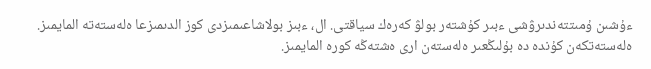ءۇشىن ۇمىتتەندىرۋشى ءبىر كۇشتەر بولۋ كەرەك سياقتى. ال، ءبىز بولاشاعىمىزدى كوز الدىمىزعا ەلەستەتە المايمىز. ەلەستەتكەن كۇندە دە بۇلىڭعىر ەلەستەن ارى ەشتەڭە كورە المايمىز.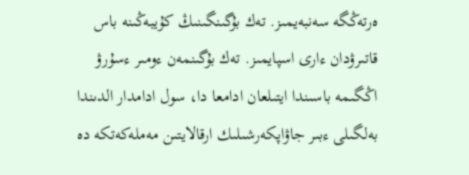ەرتەڭگە سەنبەيمىز. تەك بۇگىنگىنىڭ كۇيبەڭىنە باس قاتىرۋدان ءارى اسپايمىز. تەك بۇگىنمەن ءومىر ءسۇرۋ اڭگىمە باسىندا ايتىلعان ادامعا دا، سول ادامدار الدىندا بەلگىلى ءبىر جاۋاپكەرشىلىك ارقالايتىن مەملەكەتكە دە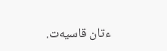ءتان قاسيەت.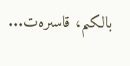بالكىم، قاسىرەت...